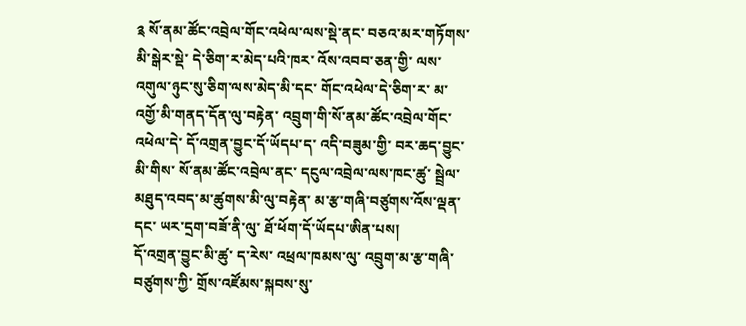༉ སོ་ནམ་ཚོང་འབྲེལ་གོང་འཕེལ་ལས་སྡེ་ནང་ བཅའ་མར་གཏོགས་མི་སྒེར་སྡེ་ དེ་ཅིག་ར་མེད་པའི་ཁར་ འོས་འབབ་ཅན་གྱི་ ལས་འགུལ་ཉུང་སུ་ཅིག་ལས་མེད་མི་དང་ གོང་འཕེལ་དེ་ཅིག་ར་ མ་འགྱོ་མི་གནད་དོན་ལུ་བརྟེན་ འབྲུག་གི་སོ་ནམ་ཚོང་འབྲེལ་གོང་འཕེལ་དེ་ དོ་འགྲན་བྱུང་དོ་ཡོདཔ་ད་ འདི་བཟུམ་གྱི་ བར་ཆད་བྱུང་མི་གིས་ སོ་ནམ་ཚོང་འབྲེལ་ནང་ དངུལ་འབྲེལ་ལས་ཁང་ཚུ་ སྦྲེལ་མཐུད་འབད་མ་ཚུགས་མི་ལུ་བརྟེན་ མ་རྩ་གཞི་བཙུགས་འོས་ལྡན་དང་ ཡར་དྲག་བཟོ་ནི་ལུ་ ཐོ་ཕོག་དོ་ཡོདཔ་ཨིན་པས།
དོ་འགྲན་བྱུང་མི་ཚུ་ ད་རེས་ འཕྲལ་ཁམས་ལུ་ འབྲུག་མ་རྩ་གཞི་བཙུགས་ཀྱི་ གྲོས་འཛོམས་སྐབས་སུ་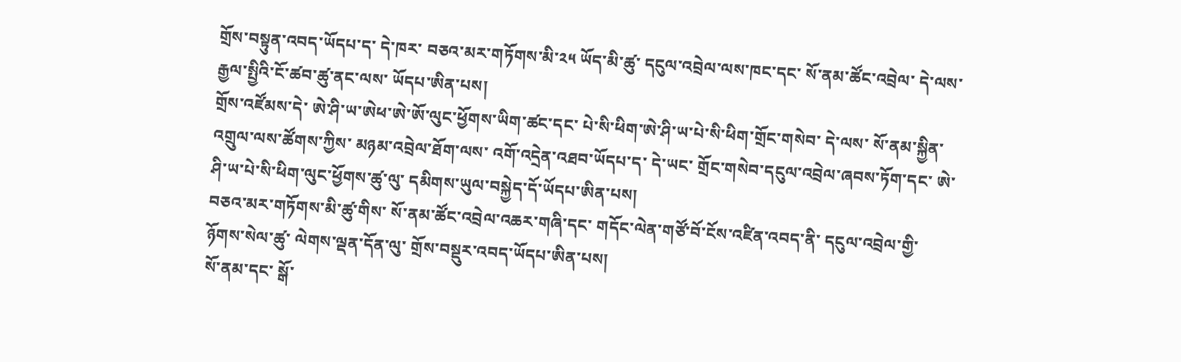གྲོས་བསྟུན་འབད་ཡོདཔ་ད་ དེ་ཁར་ བཅའ་མར་གཏོགས་མི་༢༥ ཡོད་མི་ཚུ་ དངུལ་འབྲེལ་ལས་ཁང་དང་ སོ་ནམ་ཚོང་འབྲེལ་ དེ་ལས་ རྒྱལ་སྤྱིའི་ངོ་ཚབ་ཚུ་ནང་ལས་ ཡོདཔ་ཨིན་པས།
གྲོས་འཛོམས་དེ་ ཨེ་ཤི་ཡ་ཨེཕ་ཨེ་ཨོ་ལུང་ཕྱོགས་ཡིག་ཚང་དང་ པེ་སི་ཕིག་ཨེ་ཤི་ཡ་པེ་སི་ཕིག་གྲོང་གསེབ་ དེ་ལས་ སོ་ནམ་སྐྱིན་འགྲུལ་ལས་ཚོགས་ཀྱིས་ མཉམ་འབྲེལ་ཐོག་ལས་ འགོ་འདྲེན་འཐབ་ཡོདཔ་ད་ དེ་ཡང་ གྲོང་གསེབ་དངུལ་འབྲེལ་ཞབས་ཏོག་དང་ ཨེ་ཤི་ཡ་པེ་སི་ཕིག་ལུང་ཕྱོགས་ཚུ་ལུ་ དམིགས་ཡུལ་བསྐྱེད་དོ་ཡོདཔ་ཨིན་པས།
བཅའ་མར་གཏོགས་མི་ཚུ་གིས་ སོ་ནམ་ཚོང་འབྲེལ་འཆར་གཞི་དང་ གདོང་ལེན་གཙོ་བོ་ངོས་འཛིན་འབད་ནི་ དངུལ་འབྲེལ་གྱི་ཉོགས་སེལ་ཚུ་ ལེགས་ལྡན་དོན་ལུ་ གྲོས་བསྡུར་འབད་ཡོདཔ་ཨིན་པས།
སོ་ནམ་དང་ སྒོ་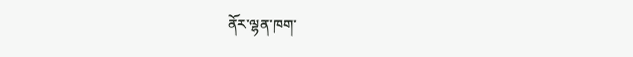ནོར་ལྷན་ཁག་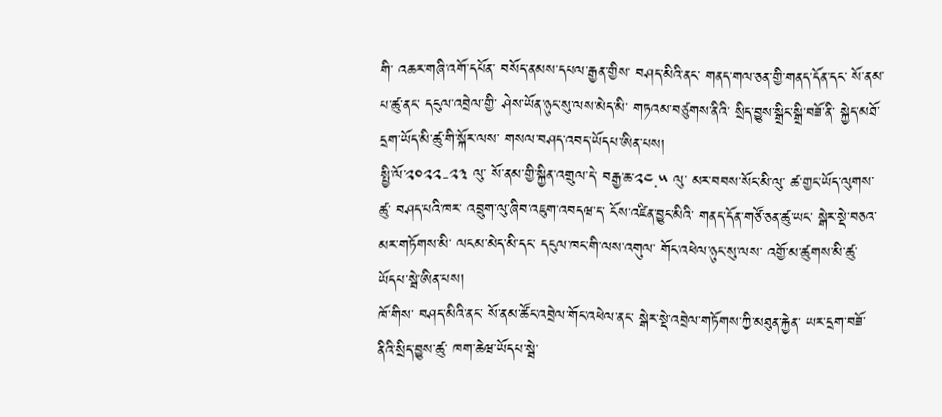གི་ འཆར་གཞི་འགོ་དཔོན་ བསོད་ནམས་དཔལ་རྒྱན་གྱིས་ བཤད་མིའི་ནང་ གནད་གལ་ཅན་གྱི་གནད་དོན་དང་ སོ་ནམ་པ་ཚུ་ནང་ དངུལ་འབྲེལ་གྱི་ ཤེས་ཡོན་ཉུང་སུ་ལས་མེད་མི་ གཏའམ་བཙུགས་ནིའི་ སྲིད་བྱུས་སྒྲིང་སྒྲི་བཟོ་ནི་ སྐྱེད་མཐོ་དྲག་ཡོད་མི་ཚུ་གི་སྐོར་ལས་ གསལ་བཤད་འབད་ཡོདཔ་ཨིན་པས།
སྤྱི་ལོ་༢༠༢༢-༢༣ ལུ་ སོ་ནམ་གྱི་སྐྱིན་འགྲུལ་དེ་ བརྒྱ་ཆ་༢༤.༥ ལུ་ མར་བབས་སོང་མི་ལུ་ ཚ་གྱང་ཡོད་ལུགས་ཚུ་ བཤད་པའི་ཁར་ འབྲུག་ལུ་ཞིབ་འཇུག་འབདཝ་ད་ ངོས་འཛིན་བྱུང་མིའི་ གནད་དོན་གཙོ་ཅན་ཚུ་ཡང་ སྒེར་སྡེ་བཅའ་མར་གཏོགས་མི་ ལངམ་མེད་མི་དང་ དངུལ་ཁང་གི་ལས་འགུལ་ གོང་འཕེལ་ཉུང་སུ་ལས་ འགྱོ་མ་ཚུགས་མི་ཚུ་ ཡོདཔ་སྦེ་ཨིན་པས།
ཁོ་གིས་ བཤད་མིའི་ནང་ སོ་ནམ་ཚོང་འབྲེལ་གོང་འཕེལ་ནང་ སྒེར་སྡེ་འབྲེལ་གཏོགས་ཀྱི་མཐུན་རྐྱེན་ ཡར་དྲག་བཟོ་ནིའི་སྲིད་བྱུས་ཚུ་ ཁག་ཆེཝ་ཡོདཔ་སྦེ་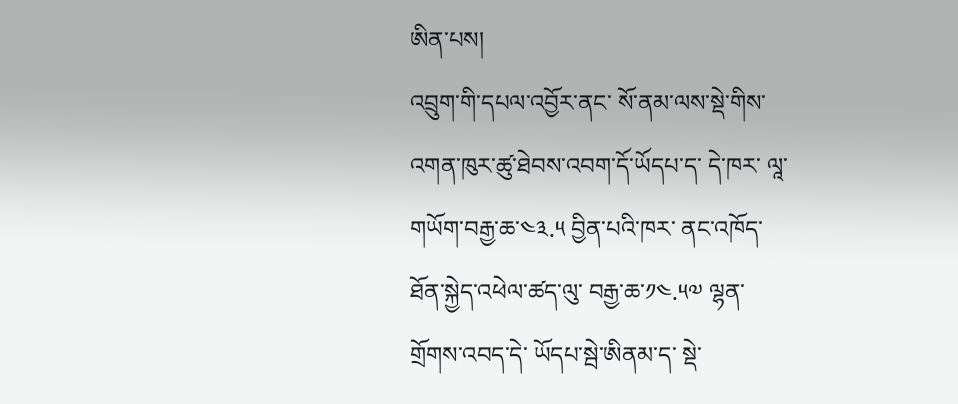ཨིན་པས།
འབྲུག་གི་དཔལ་འབྱོར་ནང་ སོ་ནམ་ལས་སྡེ་གིས་ འགན་ཁུར་ཚུ་ཐེབས་འབག་དོ་ཡོདཔ་ད་ དེ་ཁར་ ལཱ་གཡོག་བརྒྱ་ཆ་༤༣.༥ བྱིན་པའི་ཁར་ ནང་འཁོད་ཐོན་སྐྱེད་འཕེལ་ཚད་ལུ་ བརྒྱ་ཆ་༡༤.༥༧ ལྷན་གྲོགས་འབད་དེ་ ཡོདཔ་སྦེ་ཨིནམ་ད་ སྡེ་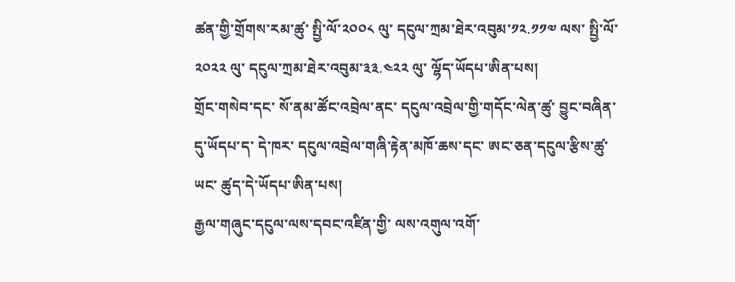ཚན་གྱི་གྲོགས་རམ་ཚུ་ སྤྱི་ལོ་༢༠༠༨ ལུ་ དངུལ་ཀྲམ་ཐེར་འབུམ་༡༢.༡༡༧ ལས་ སྤྱི་ལོ་༢༠༢༢ ལུ་ དངུལ་ཀྲམ་ཐེར་འབུམ་༣༣.༤༢༢ ལུ་ ལྷོད་ཡོདཔ་ཨིན་པས།
གྲོང་གསེབ་དང་ སོ་ནམ་ཚོང་འབྲེལ་ནང་ དངུལ་འབྲེལ་གྱི་གདོང་ལེན་ཚུ་ བྱུང་བཞིན་དུ་ཡོདཔ་ད་ དེ་ཁར་ དངུལ་འབྲེལ་གཞི་རྟེན་མཁོ་ཆས་དང་ ཨང་ཅན་དངུལ་རྩིས་ཚུ་ཡང་ ཚུད་དེ་ཡོདཔ་ཨིན་པས།
རྒྱལ་གཞུང་དངུལ་ལས་དབང་འཛིན་གྱི་ ལས་འགུལ་འགོ་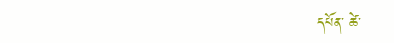དཔོན་ ཚེ་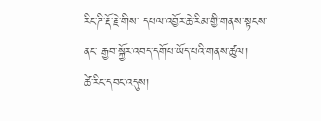རིང་ཌི་རྡོ་རྗེ་གིས་ དཔལ་འབྱོར་ཆེ་རིམ་གྱི་གནས་སྟངས་ནང་ རྒྱབ་སྐྱོར་འབད་དགོཔ་ཡོད་པའི་གནས་ཚུལ།
ཚེ་རིང་དབང་འདུས།